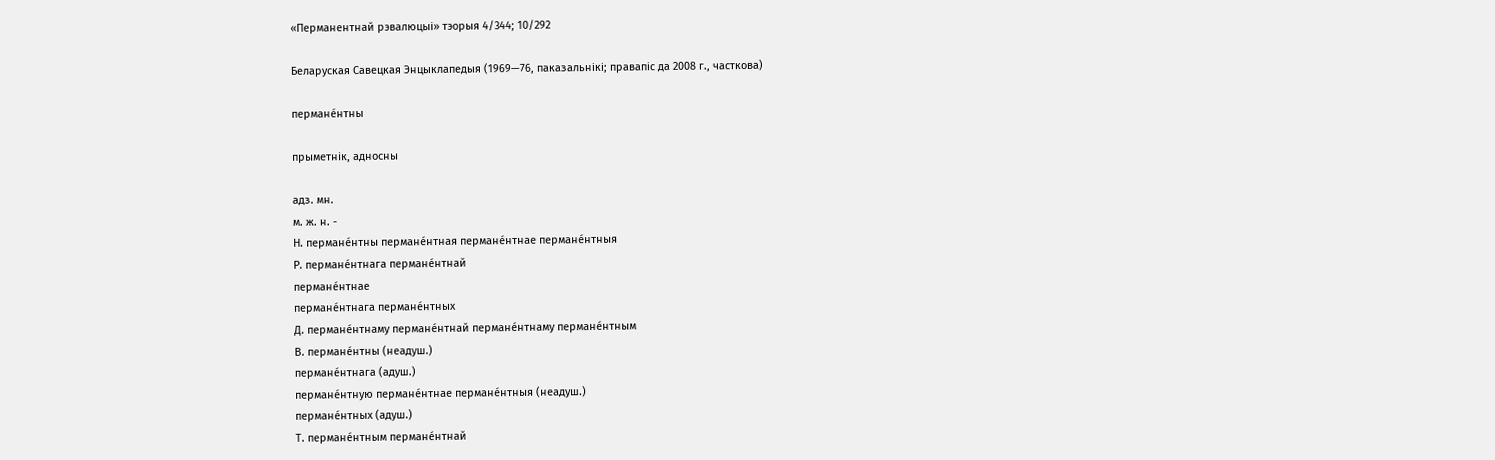«Перманентнай рэвалюцыі» тэорыя 4/344; 10/292

Беларуская Савецкая Энцыклапедыя (1969—76, паказальнікі; правапіс да 2008 г., часткова)

пермане́нтны

прыметнік, адносны

адз. мн.
м. ж. н. -
Н. пермане́нтны пермане́нтная пермане́нтнае пермане́нтныя
Р. пермане́нтнага пермане́нтнай
пермане́нтнае
пермане́нтнага пермане́нтных
Д. пермане́нтнаму пермане́нтнай пермане́нтнаму пермане́нтным
В. пермане́нтны (неадуш.)
пермане́нтнага (адуш.)
пермане́нтную пермане́нтнае пермане́нтныя (неадуш.)
пермане́нтных (адуш.)
Т. пермане́нтным пермане́нтнай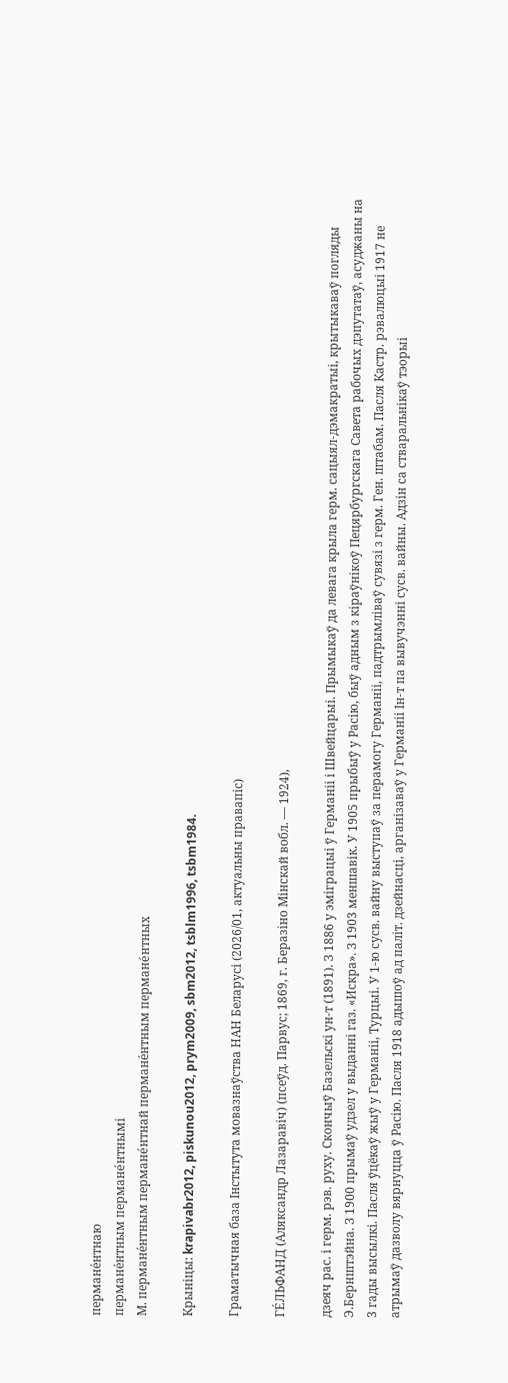пермане́нтнаю
пермане́нтным пермане́нтнымі
М. пермане́нтным пермане́нтнай пермане́нтным пермане́нтных

Крыніцы: krapivabr2012, piskunou2012, prym2009, sbm2012, tsblm1996, tsbm1984.

Граматычная база Інстытута мовазнаўства НАН Беларусі (2026/01, актуальны правапіс)

ГЕ́ЛЬФАНД (Аляксандр Лазаравіч) (псеўд. Парвус; 1869, г. Беразіно Мінскай вобл. — 1924),

дзеяч рас. і герм. рэв. руху. Скончыў Базельскі ун-т (1891). З 1886 у эміграцыі ў Германіі і Швейцарыі. Прымыкаў да левага крыла герм. сацыял-дэмакратыі, крытыкаваў погляды Э.Бернштэйна. З 1900 прымаў удзел у выданні газ. «Искра». З 1903 меншавік. У 1905 прыбыў у Расію, быў адным з кіраўнікоў Пецярбургскага Савета рабочых дэпутатаў, асуджаны на 3 гады высылкі. Пасля ўцёкаў жыў у Германіі, Турцыі. У 1-ю сусв. вайну выступаў за перамогу Германіі, падтрымліваў сувязі з герм. Ген. штабам. Пасля Кастр. рэвалюцыі 1917 не атрымаў дазволу вярнуцца ў Расію. Пасля 1918 адышоў ад паліт. дзейнасці, арганізаваў у Германіі Ін-т па вывучэнні сусв. вайны. Адзін са стваральнікаў тэорыі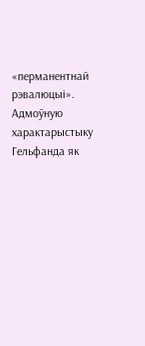«перманентнай рэвалюцыі». Адмоўную характарыстыку Гельфанда як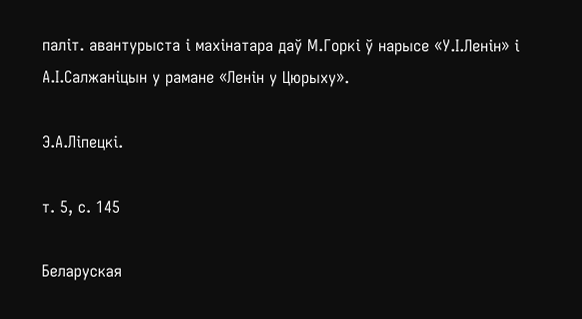паліт. авантурыста і махінатара даў М.Горкі ў нарысе «У.І.Ленін» і А.І.Салжаніцын у рамане «Ленін у Цюрыху».

Э.А.Ліпецкі.

т. 5, с. 145

Беларуская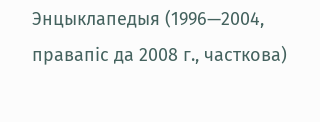Энцыклапедыя (1996—2004, правапіс да 2008 г., часткова)